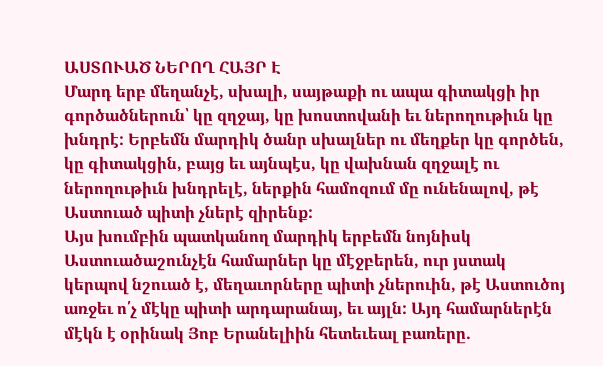ԱՍՏՈՒԱԾ ՆԵՐՈՂ ՀԱՅՐ Է
Մարդ երբ մեղանչէ, սխալի, սայթաքի ու ապա գիտակցի իր գործածներուն՝ կը զղջայ, կը խոստովանի եւ ներողութիւն կը խնդրէ: Երբեմն մարդիկ ծանր սխալներ ու մեղքեր կը գործեն, կը գիտակցին, բայց եւ այնպէս, կը վախնան զղջալէ ու ներողութիւն խնդրելէ, ներքին համոզում մը ունենալով, թէ Աստուած պիտի չներէ զիրենք:
Այս խումբին պատկանող մարդիկ երբեմն նոյնիսկ Աստուածաշունչէն համարներ կը մէջբերեն, ուր յստակ կերպով նշուած է, մեղաւորները պիտի չներուին, թէ Աստուծոյ առջեւ ո՛չ մէկը պիտի արդարանայ, եւ այլն: Այդ համարներէն մէկն է օրինակ Յոբ Երանելիին հետեւեալ բառերը.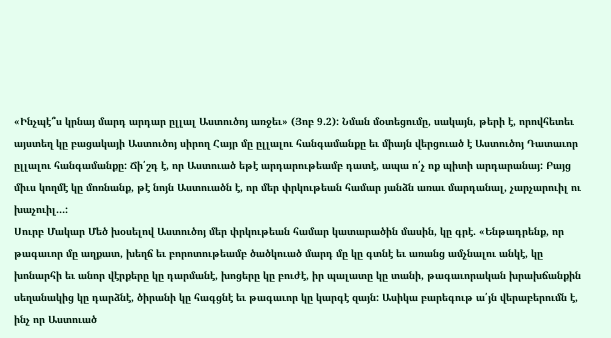«Ինչպէ՞ս կրնայ մարդ արդար ըլլալ Աստուծոյ առջեւ» (Յոբ 9.2): Նման մօտեցումը, սակայն, թերի է, որովհետեւ այստեղ կը բացակայի Աստուծոյ սիրող Հայր մը ըլլալու հանգամանքը եւ միայն վերցուած է Աստուծոյ Դատաւոր ըլլալու հանգամանքը: Ճի՛շդ է, որ Աստուած եթէ արդարութեամբ դատէ, ապա ո՛չ ոք պիտի արդարանայ: Բայց միւս կողմէ կը մոռնանք, թէ նոյն Աստուածն է, որ մեր փրկութեան համար յանձն առաւ մարդանալ, չարչարուիլ ու խաչուիլ…:
Սուրբ Մակար Մեծ խօսելով Աստուծոյ մեր փրկութեան համար կատարածին մասին, կը գրէ. «Ենթադրենք, որ թագաւոր մը աղքատ, խեղճ եւ բորոտութեամբ ծածկուած մարդ մը կը գտնէ եւ առանց ամչնալու անկէ, կը խոնարհի եւ անոր վէրքերը կը դարմանէ, խոցերը կը բուժէ, իր պալատը կը տանի, թագաւորական խրախճանքին սեղանակից կը դարձնէ, ծիրանի կը հագցնէ եւ թագաւոր կը կարգէ զայն: Ասիկա բարեգութ ա՛յն վերաբերումն է, ինչ որ Աստուած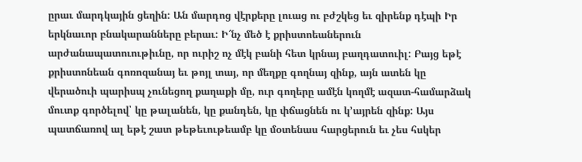ըրաւ մարդկային ցեղին: Ան մարդոց վէրքերը լուաց ու բժշկեց եւ զիրենք դէպի Իր երկնաւոր բնակարանները բերաւ: Ի՜նչ մեծ է քրիստոեաներուն արժանապատուութիւնը, որ ուրիշ ոչ մէկ բանի հետ կրնայ բաղդատուիլ: Բայց եթէ քրիստոնեան գոռոզանայ եւ թոյլ տայ, որ մեղքը գողնայ զինք, այն ատեն կը վերածուի պարիսպ չունեցող քաղաքի մը, ուր գողերը ամէն կողմէ ազատ-համարձակ մուտք գործելով՝ կը թալանեն, կը քանդեն, կը փճացնեն ու կ՚այրեն զինք: Այս պատճառով ալ եթէ շատ թեթեւութեամբ կը մօտենաս հարցերուն եւ չես հսկեր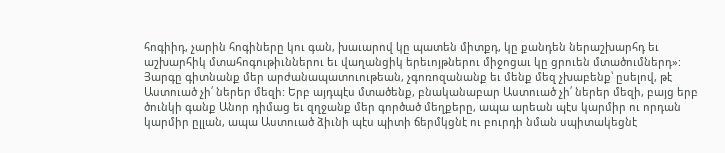հոգիիդ, չարին հոգիները կու գան, խաւարով կը պատեն միտքդ, կը քանդեն ներաշխարհդ եւ աշխարհիկ մտահոգութիւններու եւ վաղանցիկ երեւոյթներու միջոցաւ կը ցրուեն մտածումներդ»:
Յարգը գիտնանք մեր արժանապատուութեան, չգոռոզանանք եւ մենք մեզ չխաբենք՝ ըսելով, թէ Աստուած չի՛ ներեր մեզի: Երբ այդպէս մտածենք, բնականաբար Աստուած չի՛ ներեր մեզի, բայց երբ ծունկի գանք Անոր դիմաց եւ զղջանք մեր գործած մեղքերը, ապա արեան պէս կարմիր ու որդան կարմիր ըլլան, ապա Աստուած ձիւնի պէս պիտի ճերմկցնէ ու բուրդի նման սպիտակեցնէ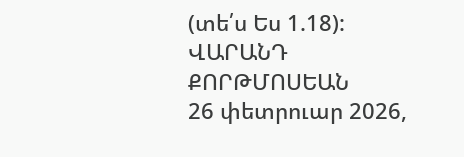(տե՛ս Ես 1.18):
ՎԱՐԱՆԴ ՔՈՐԹՄՈՍԵԱՆ
26 փետրուար 2026,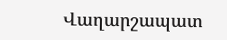Վաղարշապատ